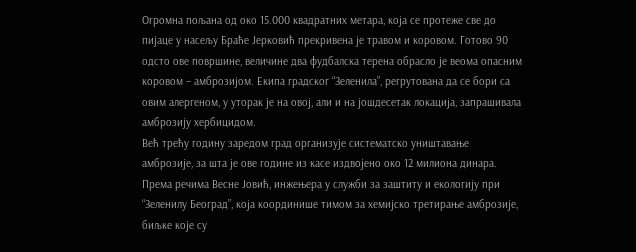Огромна пољана од око 15.000 квадратних метара, која се протеже све до пијаце у насељу Браће Јерковић прекривена је травом и коровом. Готово 90 одсто ове површине, величине два фудбалска терена обрасло је веома опасним коровом – амброзијом. Екипа градског “Зеленила”, регрутована да се бори са овим алергеном, у уторак је на овој, али и на јошдесетак локација, запрашивала амброзију хербицидом.
Већ трећу годину заредом град организује систематско уништавање амброзије, за шта је ове године из касе издвојено око 12 милиона динара. Према речима Весне Јовић, инжењера у служби за заштиту и екологију при “Зеленилу Београд”, која координише тимом за хемијско третирање амброзије, биљке које су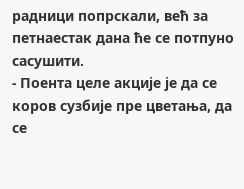радници попрскали, већ за петнаестак дана ће се потпуно сасушити.
- Поента целе акције је да се коров сузбије пре цветања, да се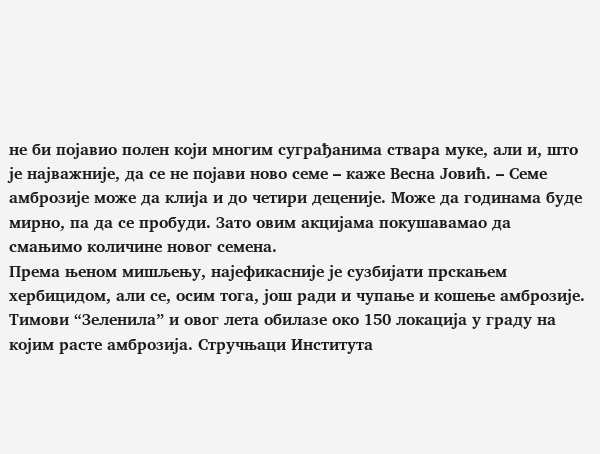не би појавио полен који многим суграђанима ствара муке, али и, што је најважније, да се не појави ново семе – каже Весна Јовић. – Семе амброзије може да клија и до четири деценије. Може да годинама буде мирно, па да се пробуди. Зато овим акцијама покушавамао да смањимо количине новог семена.
Према њеном мишљењу, најефикасније је сузбијати прскањем хербицидом, али се, осим тога, још ради и чупање и кошење амброзије. Тимови “Зеленила” и овог лета обилазе око 150 локација у граду на којим расте амброзија. Стручњаци Института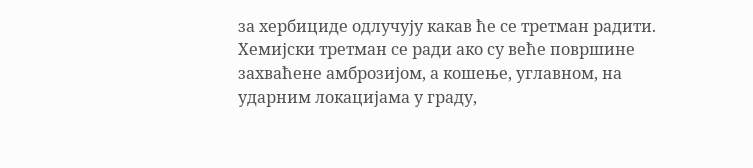за хербициде одлучују какав ће се третман радити. Хемијски третман се ради ако су веће површине захваћене амброзијом, а кошење, углавном, на ударним локацијама у граду,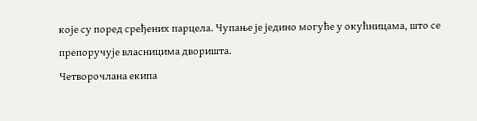које су поред сређених парцела. Чупање је једино могуће у окућницама, што се препоручује власницима дворишта.
Четворочлана екипа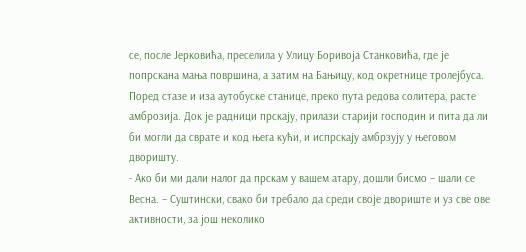се, после Јерковића, преселила у Улицу Боривоја Станковића, где је попрскана мања површина, а затим на Бањицу, код окретнице тролејбуса. Поред стазе и иза аутобуске станице, преко пута редова солитера, расте амброзија. Док је радници прскају, прилази старији господин и пита да ли би могли да сврате и код њега кући, и испрскају амбрзују у његовом дворишту.
- Ако би ми дали налог да прскам у вашем атару, дошли бисмо – шали се Весна. – Суштински, свако би требало да среди своје двориште и уз све ове активности, за још неколико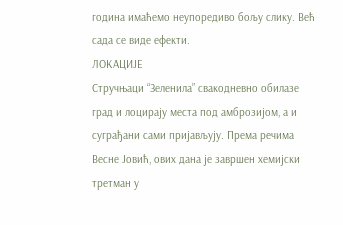година имаћемо неупоредиво бољу слику. Већ сада се виде ефекти.
ЛОКАЦИЈЕ
Стручњаци “Зеленила” свакодневно обилазе град и лоцирају места под амброзијом, а и суграђани сами пријављују. Према речима Весне Јовић, ових дана је завршен хемијски третман у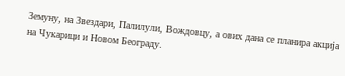Земуну, на Звездари, Палилули, Вождовцу, а ових дана се планира акција на Чукарици и Новом Београду.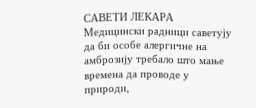САВЕТИ ЛЕКАРА
Медицински радници саветују да би особе алергичне на амброзију требало што мање времена да проводе у природи,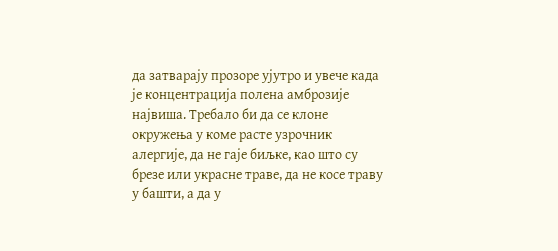да затварају прозоре ујутро и увече када је концентрација полена амброзије највиша. Требало би да се клоне окружења у коме расте узрочник алергије, да не гаје биљке, као што су брезе или украсне траве, да не косе траву у башти, а да у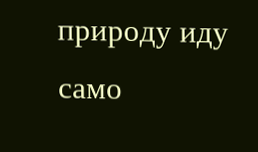природу иду само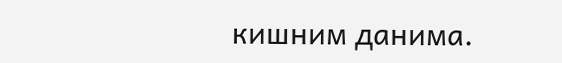кишним данима.